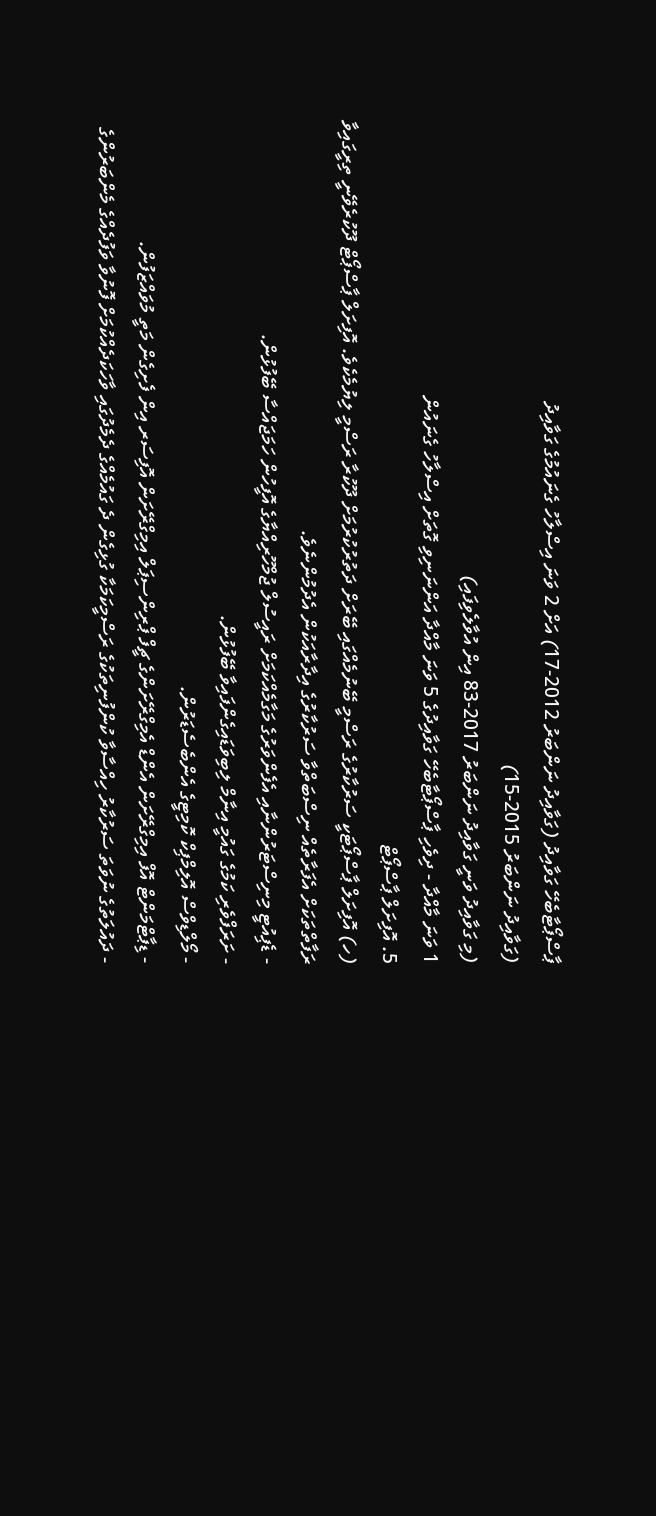ޕާސްޕޯޓާބެހޭ ގަވާއިދު (ގަވާއިދު ނަންބަރު 2012-17) އަށް 2 ވަނަ އިސްލާހު ގެނައުމުގެ ގަވާއިދު
(ގަވާއިދު ނަންބަރު 2015-15)
(މި ގަވާއިދު ވަނީ ގަވާއިދު ނަންބަރު 2017-83 އިން އުވާލެވިފައި)
1 ވަނަ މާއްދާ - ދިވެހި ޕާސްޕޯޓާބެހޭ ގަވާއިދުގެ 5 ވަނަ މާއްދާ އަންނަނިވި ގޮތަށް އިސްލާހު ގެނައުން
5. އޮފިށަލް ޕާސްޕޯޓް
(ހ) އޮފިށަލް ޕާސްޕޯޓަކީ ސަރުކާރުގެ ރަސްމީ ބޭނުމެއްގައި ބޭރަށް ދަތުރުކުރުމަށް ދޫކުރާ ރަސްމީ ލިޔުމެކެވެ. އޮފިށަލް ޕާސްޕޯޓް ދޫކުރެވޭނީ ތިރީގައިވާ ރަފާތްތަކަށް އެފަރާތެއް ނިސްބަތްވާ ސަރުކާރުގެ އިދާރާއަކުން އެދުމުންނެވެ.
- ޑެޕިއުޓީ މިނިސްޓަރުންނާއި އެފެންވަރުގެ މަގާމެއްކަމަށް ރައީސުލް ޖުމްހޫރިއްޔާގެ އޮފީހުން ހަމަޖައްސާ ބޭފުޅުން.
- ށަރަފްވެރި ކަމުގެ ގައުމީ އިނާމް ލިބިވަޑައިގެންފައިވާ ބޭފުޅުން.
- މޯލްޑިވްސް އޮލިމްޕިކް ކޮމިޓީގެ އެންބެސެޑަރުން.
- ޑިޕާޓްމަންޓް އޮފް އިމިގްރޭށަން އެންޑް އެމިގްރޭށަންގެ ޗީފް ޕްރިންސިޕަލް އިމިގްރޭށަން އޮފިސަރ އިން ފެށިގެން މަތީ މުވައްޒަފުން.
- ދައުލަތުގެ ނުވަތަ ސަރުކާރު ހިއްސާވާ ކުންފުނިތަކުގެ ރަސްމީކަމަކާ ގުޅިގެން ދެ ގައުމެއްގެ ދެމެދުގައި ވާހަކަދެއްކުމަށް ފޮނުވާ ވަފުދެއްގެ މެންބަރުންގެ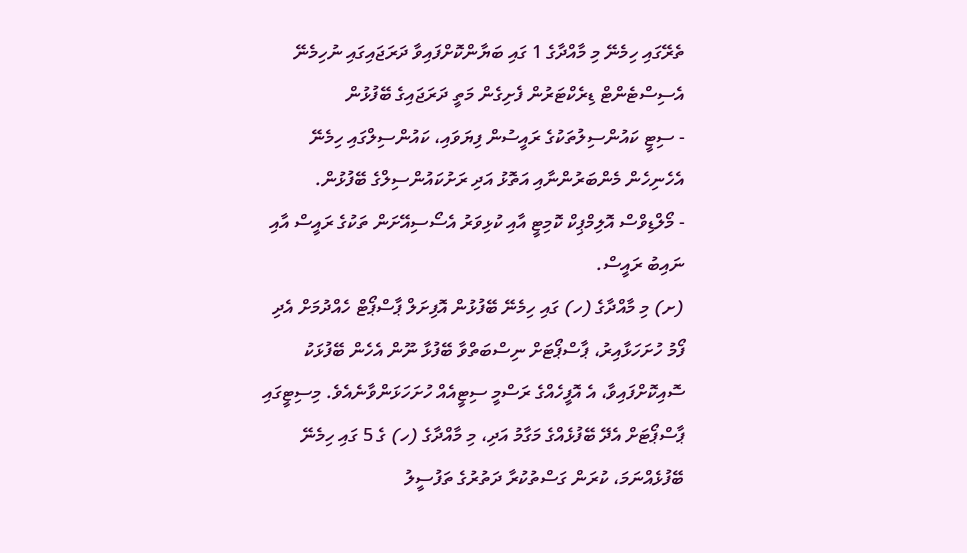ތެރޭގައި ހިމެނޭ މި މާއްދާގެ 1 ގައި ބަޔާންކޮށްފައިވާ ދަރަޖައިގައި ނުހިމެނޭ އެސިސްޓެންޓް ޑިރެކްޓަރުން ފެށިގެން މަތީ ދަރަޖައިގެ ބޭފުޅުން
- ސިޓީ ކައުންސިލުތަކުގެ ރައީސުން ފިޔަވައި، ކައުންސިލްގައި ހިމެނޭ އެހެނިހެން މެންބަރުންނާއި އަތޮޅު އަދި ރަށުކައުންސިލްގެ ބޭފުޅުން.
- މޯލްޑިވްސް އޮލިމްޕިކް ކޮމިޓީ އާއި ކުޅިވަރު އެސޯސިއޭށަން ތަކުގެ ރައީސް އާއި ނައިބު ރައީސް.
(ށ) މި މާއްދާގެ (ހ) ގައި ހިމެނޭ ބޭފުޅުން އޮފިށަލް ޕާސްޕޯޓް ހެއްދުމަށް އެދި ފޯމު ހުށަހަޅާއިރު، ޕާސްޕޯޓަށް ނިސްބަތްވާ ބޭފުޅާ ނޫން އެހެން ބޭފުޅަކު ސޮއިކޮށްފައިވާ، އެ އޮފީހެއްގެ ރަސްމީ ސިޓީއެއް ހުށަހަޅަންވާނެއެވެ. މިސިޓީގައި ޕާސްޕޯޓަށް އެދޭ ބޭފުޅެއްގެ މަގާމު އަދި، މި މާއްދާގެ (ހ) ގެ 5 ގައި ހިމެނޭ ބޭފުޅެއްނަމަ، ކުރަން ގަސްތުކުރާ ދަތުރުގެ ތަފުސީލު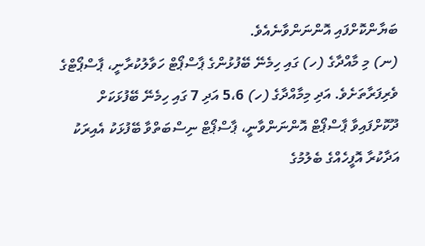ބަޔާންކޮށްފައި އޮންނަންވާނެއެވެ.
(ނ) މި މާއްދާގެ (ހ) ގައި ހިމެނޭ ބޭފުޅުންގެ ޕާސްޕޯޓް ހަވާލުކުރާނީ، ޕާސްޕޯޓްގެ ވެރިފަރާތަށެވެ. އަދި މިމާއްދާގެ (ހ) 5،6 އަދި 7 ގައި ހިމެނޭ ބޭފުޅަކަށް ދޫކޮށްފައިވާ ޕާސްޕޯޓް އޮންނަންވާނީ، ޕާސްޕޯޓް ނިސްބަތްވާ ބޭފުޅަކު އެއިރަކު އަދާކުރާ އޮފީހެއްގެ ބެލުމުގެ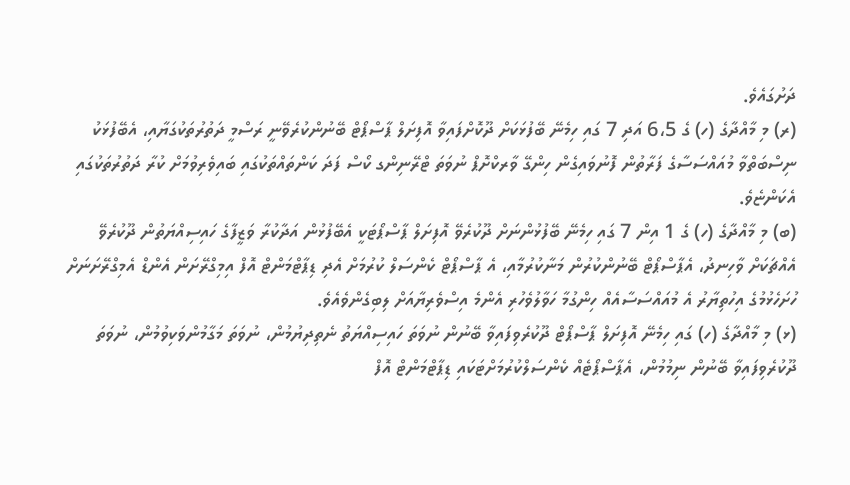ދަށުގައެވެ.
(ރ) މި މާއްދާގެ (ހ) ގެ 6،5 އަދި 7 ގައި ހިމެނޭ ބޭފުޅަކަށް ދޫކޮށްފައިވާ އޮފިށަލް ޕާސްޕޯޓް ބޭނުންކުރެވޭނީ ރަސްމީ ދަތުރުތަކުގަޔާއި، އެބޭފުޅަކު ނިސްބަތްވާ މުއައްސަސާގެ ފަރާތުން ފޮނުވައިގެން ހިންގޭ ވާރކްށޮޕް ނުވަތަ ޓްރޭނިންގ ކޯސް ފަދަ ކަންތައްތަކުގައި ބައިވެރިވުމަށް ކުރާ ދަތުރުތަކުގައި އެކަންޏެވެ.
(ބ) މި މާއްދާގެ (ހ) ގެ 1 އިން 7 ގައި ހިމެނޭ ބޭފުޅުންނަށް ދޫކުރެވޭ އޮފިށަލް ޕާސްޕޯޓަކީ އެބޭފުޅުން އަދާކުރާ ވަޒީފާގެ ހައިސިއްޔަތުން ދޫކުރެވޭ އެއްޗަކަށް ވާހިނދު، އެޕާސްޕޯޓް ބޭނުންކުރުން މަނާކުރުމާއި، އެ ޕާސްޕޯޓް ކެންސަލް ކުރުމަށް އެދި ޑިޕާޓްމަންޓް އޮފް އިމިގްރޭށަން އެންޑް އެމިގްރޭށަނަށް ހުށަހެޅުމުގެ އިހުތިޔާރު އެ މުއައްސަސާއެއް ހިންގުމާ ހަވާލުވެހުރި އެންމެ އިސްވެރިޔާއަށް ލިބިގެންވެއެވެ.
(ޅ) މި މާއްދާގެ (ހ) ގައި ހިމެނޭ އޮފިށަލް ޕާސްޕޯޓް ދޫކުރެވިފައިވާ ބޭނުން ނުވަތަ ހައިސިއްޔަތު ނެތިދިޔުމުން، ނުވަތަ މަގާމުންވަކިވުމުން، ނުވަތަ ދޫކުރެވިފައިވާ ބޭނުން ނިމުމުން، އެޕާސްޕޯޓެއް ކެންސަލްކުރުމަށްޓަކައި ޑިޕާޓްމަންޓް އޮފް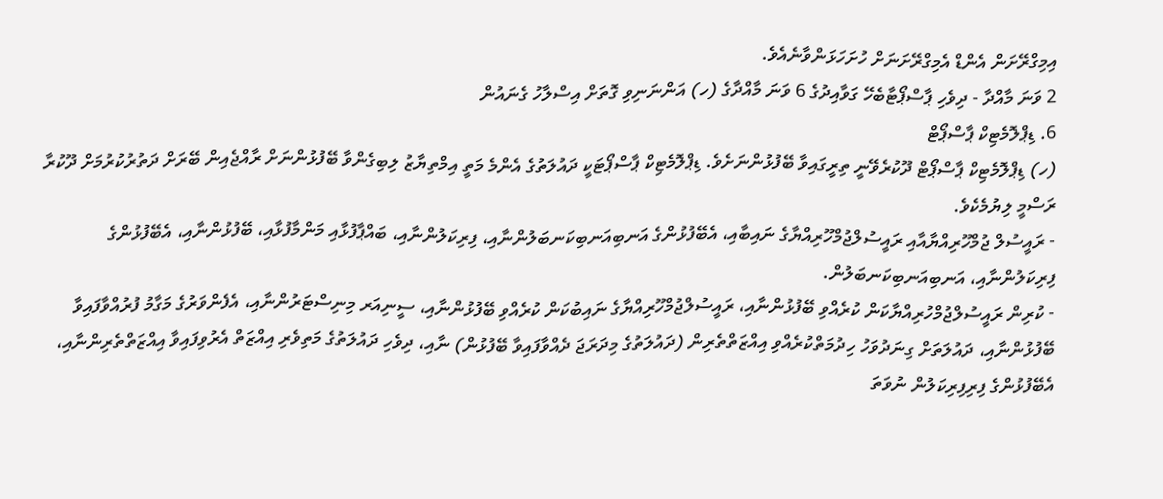އިމިގްރޭށަން އެންޑް އެމިގްރޭށަނަށް ހުށަހަޅަންވާނެއެވެ.
2 ވަނަ މާއްދާ - ދިވެހި ޕާސްޕޯޓާބެހޭ ގަވާއިދުގެ 6 ވަނަ މާއްދާގެ (ހ) އަންނަނިވި ގޮތަށް އިސްލާހު ގެނައުން
6. ޑިޕްލޮމެޓިކް ޕާސްޕޯޓް
(ހ) ޑިޕްލޮމެޓިކް ޕާސްޕޯޓް ދޫކުރެވޭނީ ތިރީގައިވާ ބޭފުޅުންނަށެވެ. ޑިޕްލޮމެޓިކް ޕާސްޕޯޓަކީ ދައުލަތުގެ އެންމެ މަތީ އިމްތިޔާޒު ލިބިގެންވާ ބޭފުޅުންނަށް ރާއްޖެއިން ބޭރަށް ދަތުރުކުރުމަށް ދޫކުރާ ރަސްމީ ލިޔުމެކެވެ.
- ރައީސުލް ޖުމްހޫރިއްޔާއާއި ރައީސުލްޖުމްހޫރިއްޔާގެ ނައިބާއި، އެބޭފުޅުންގެ އަނބިއަނބިކަނބަލުންނާއި، ފިރިކަލުންނާއި، ބައްޕާފުޅާއި މަންމާފުޅާއި، ބޭފުޅުންނާއި، އެބޭފުޅުންގެ ފިރިކަލުންނާއި، އަނބިއަނބިކަނބަލުން.
- ކުރިން ރައީސުލްޖުމްހުރިއްޔާކަން ކުރެއްވި ބޭފުޅުންނާއި، ރައީސުލްޖުމްހޫރިއްޔާގެ ނައިބުކަން ކުރެއްވި ބޭފުޅުންނާއި، ސީނިއަރ މިނިސްޓަރުންނާއި، އެފެންވަރުގެ މަގާމު ފުރުއްވާފައިވާ ބޭފުޅުންނާއި، ދައުލަތަށް ގިނަދުވަހު ހިދުމަތްކުރެއްވި އިއްޒަތްތެރިން (ދައުލަތުގެ މިދަރަޖަ ދެއްވާފައިވާ ބޭފުޅުން) ނާއި، ދިވެހި ދައުލަތުގެ މަތިވެރި އިއްޒަތް އެރުވިފައިވާ އިއްޒަތްތެރިންނާއި، އެބޭފުޅުންގެ ފިރިފިރިކަލުން ނުވަތަ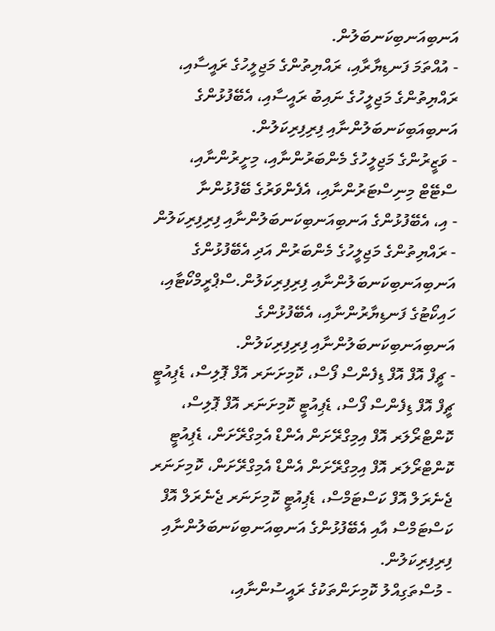އަނބިއަނބިކަނބަލުން.
- އުއްތަމަ ފަނޑިޔާރާއި، ރައްޔިތުންގެ މަޖިލީހުގެ ރައީސާއި، ރައްޔިތުންގެ މަޖިލީހުގެ ނައިބު ރައީސާއި، އެބޭފުޅުންގެ އަނބިއަބިކަނބަލުންނާއި ފިރިފިރިކަލުން.
- ވަޒީރުންގެ މަޖިލީހުގެ މެންބަރުންނާއި، މިށީރުންނާއި، ސްޓޭޓް މިނިސްޓަރުންނާއި، އެފެންވަރުގެ ބޭފުޅުންނާ
- އި، އެބޭފުޅުންގެ އަނބިއަނބިކަނބަލުންނާއި ފިރިފިރިކަލުން
- ރައްޔިތުންގެ މަޖިލީހުގެ މެންބަރުން އަދި އެބޭފުޅުންގެ އަނބިއަނބިކަނބަލުންނާއި ފިރިފިރިކަލުން.ސްޕްރީމްކޯޓާއި، ހައިކޯޓުގެ ފަނޑިޔާރުންނާއި، އެބޭފުޅުންގެ އަނބިއަނބިކަނބަލުންނާއި ފިރިފިރިކަލުން.
- ޗީފް އޮފް އޮފް ޑިފެންސް ފޯސް، ކޮމިށަނަރ އޮފް ޕޮލިސް، ޑެޕިއުޓީ ޗީފް އޮފް ޑިފެންސް ފޯސް، ޑެޕިއުޓީ ކޮމިށަނަރ އޮފް ޕޮލިސް، ކޮންޓްރޯލަރ އޮފް އިމިގްރޭށަން އެންޑް އެމިގްރޭށަން، ޑެޕިއުޓީ ކޮންޓްރޯލަރ އޮފް އިމިގްރޭށަން އެންޑް އެމިގްރޭށަން، ކޮމިށަނަރ ޖެނެރަލް އޮފް ކަސްޓަމްސް، ޑެޕިއުޓީ ކޮމިށަނަރ ޖެނެރަލް އޮފް ކަސްޓަމްސް އާއި އެބޭފުޅުންގެ އަނބިއަނބިކަނބަލުންނާއި ފިރިފިރިކަލުން.
- މުސްތަގިއްލު ކޮމިށަންތަކުގެ ރައީސުންނާއި،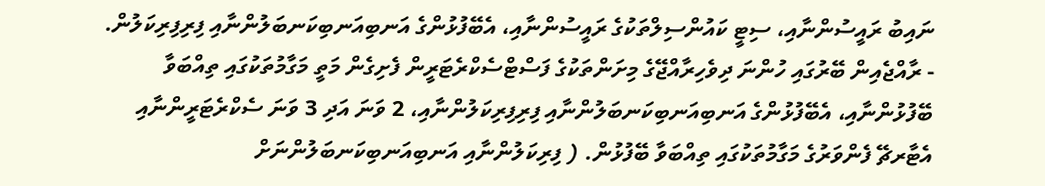ނައިބު ރައީސުންނާއި، ސިޓީ ކައުންސިލްތަކުގެ ރައީސުންނާއި، އެބޭފުޅުންގެ އަނބިއަނބިކަނބަލުންނާއި ފިރިފިރިކަލުން.
- ރާއްޖެއިން ބޭރުގައި ހުންނަ ދިވެހިރާއްޖޭގެ މިށަންތަކުގެ ފަސްޓްސެކްރެޓަރީން ފެށިގެން މަތީ މަގާމުތަކުގައި ތިއްބަވާ ބޭފުޅުންނާއި، އެބޭފުޅުންގެ އަނބިއަނބިކަނބަލުންނާއި ފިރިފިރިކަލުންނާއި، 2 ވަނަ އަދި 3 ވަނަ ސެކްރެޓަރީންނާއި އެޓާރޗޭ ފެންވަރުގެ މަގާމުތަކުގައި ތިއްބަވާ ބޭފުޅުން. ( ފިރިކަލުންނާއި އަނބިއަނބިކަނބަލުންނަށް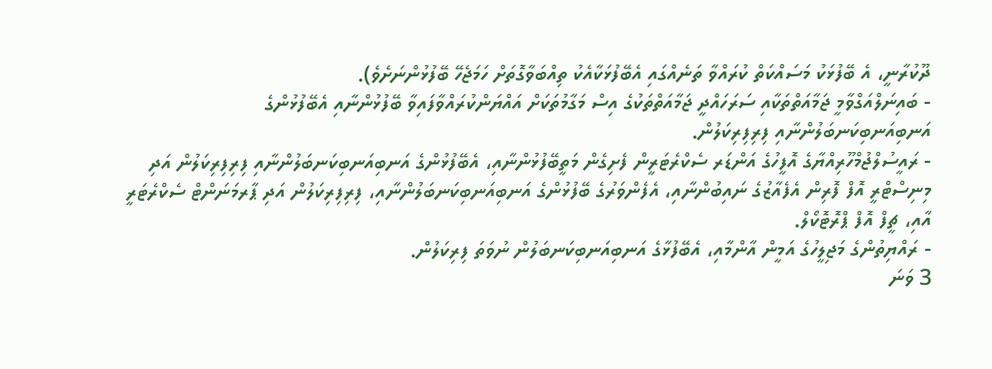ދޫކުރާނީ، އެ ބޭފުޅަކު މަސައްކަތް ކުރައްވާ ތަނެއްގައި އެބޭފުޅަކާއެކު ތިއްބަވާގޮތަށް ހަމަޖެހޭ ބޭފުޅުންނަށެވެ).
- ބައިނަލްއަގްވާމީ ޖަމާއަތްތަކާއި ސަރަހައްދީ ޖަމާއަތްތަކުގެ އިސް މަގާމުތަކަށް އައްޔަންކުރައްވާފައިވާ ބޭފުޅުންނާއި އެބޭފުޅުންގެ އަނބިއަނބިކަނބަލުންނާއި ފިރިފިރިކަލުން.
- ރައީސުލްޖުމްހޫރިއްޔާގެ އޮފީހުގެ އަންޑަރ ސެކްރެޓަރީން ފެށިގެން މަތީބޭފުޅުންނާއި، އެބޭފުޅުންގެ އަނބިއަނބިކަނބަލުންނާއި ފިރިފިރިކަލުން އަދި މިނިސްޓްރީ އޮފް ފޮރިން އެފެއާޒުގެ ނައިބުންނާއި، އެފެންވަރުގެ ބޭފުޅުންގެ އަނބިއަނބިކަނބަލުންނާއި، ފިރިފިރިކަލުން އަދި ޕާރމަނަންޓް ސެކްރެޓަރީ އާއި، ޗީފް އޮފް ޕްރޮޓޮކޯލް.
- ރައްޔިތުންގެ މަޖިލީހުގެ އަމީން އާންމާއި، އެބޭފުޅާގެ އަނބިއަނބިކަނބަލުން ނުވަތަ ފިރިކަލުން.
3 ވަނަ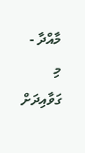މާއްދާ - މި ގަވާއިދަށް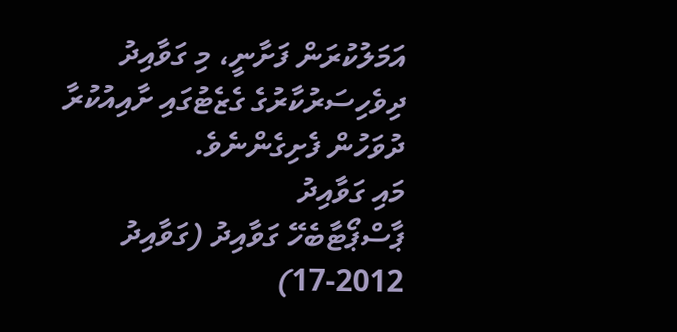އަމަލުކުރަން ފަށާނީ، މި ގަވާއިދު ދިވެހިސަރުކާރުގެ ގެޒެޓުގައި ށާއިއުކުރާ ދުވަހުން ފެށިގެންނެވެ.
މައި ގަވާއިދު
ޕާސްޕޯޓާބެހޭ ގަވާއިދު (ގަވާއިދު 2012-17)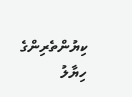ކިޔުންތެރިންގެ ހިޔާލު